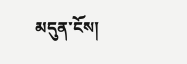མདུན་ངོས།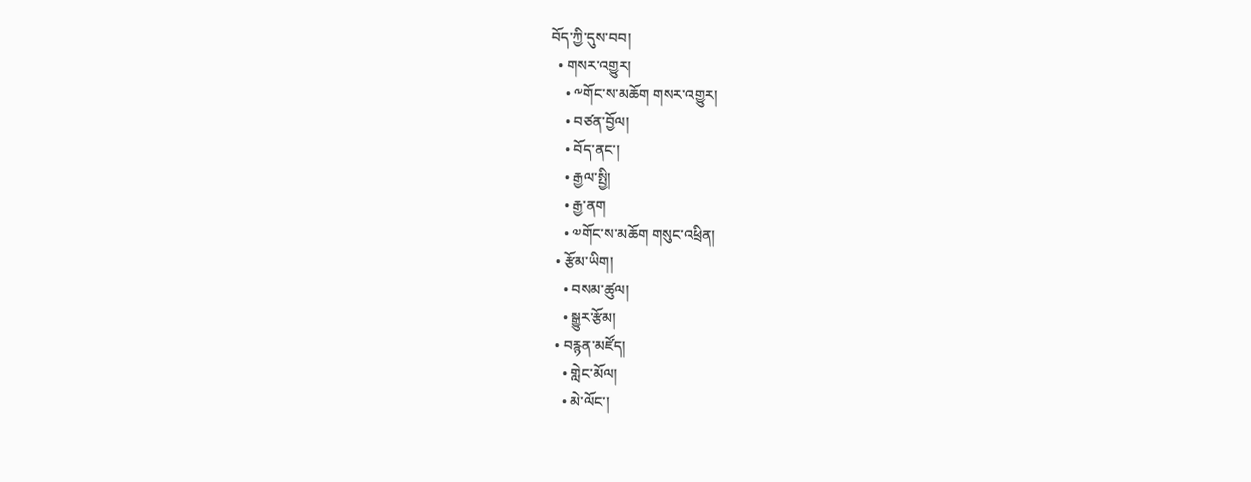བོད་ཀྱི་དུས་བབ།
  • གསར་འགྱུར།
    • ༸གོང་ས་མཆོག གསར་འགྱུར།
    • བཙན་བྱོལ།
    • བོད་ནང་།
    • རྒྱལ་སྤྱི།
    • རྒྱ་ནག
    • ༧གོང་ས་མཆོག གསུང་འཕྲིན།
  • རྩོམ་ཡིག།
    • བསམ་ཚུལ།
    • སྒྱུར་རྩོམ།
  • བརྙན་མཛོད།
    • གླེང་མོལ།
    • མེ་ལོང་།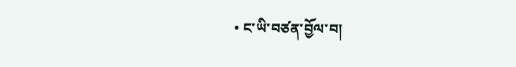• ང་ཡི་བཙན་བྱོལ་བ།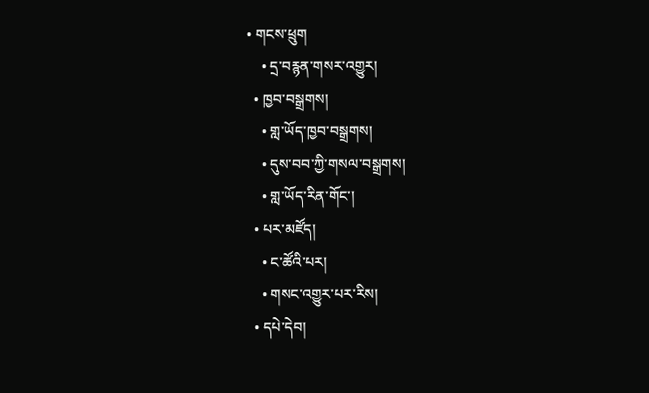• གངས་ཕྲུག
    • དྲ་བརྙན་གསར་འགྱུར།
  • ཁྱབ་བསྒྲགས།
    • གླ་ཡོད་ཁྱབ་བསྒྲགས།
    • དུས་བབ་ཀྱི་གསལ་བསྒྲགས།
    • གླ་ཡོད་རིན་གོང་།
  • པར་མཛོད།
    • ང་ཚོའི་པར།
    • གསང་འགྱུར་པར་རིས།
  • དཔེ་དེབ།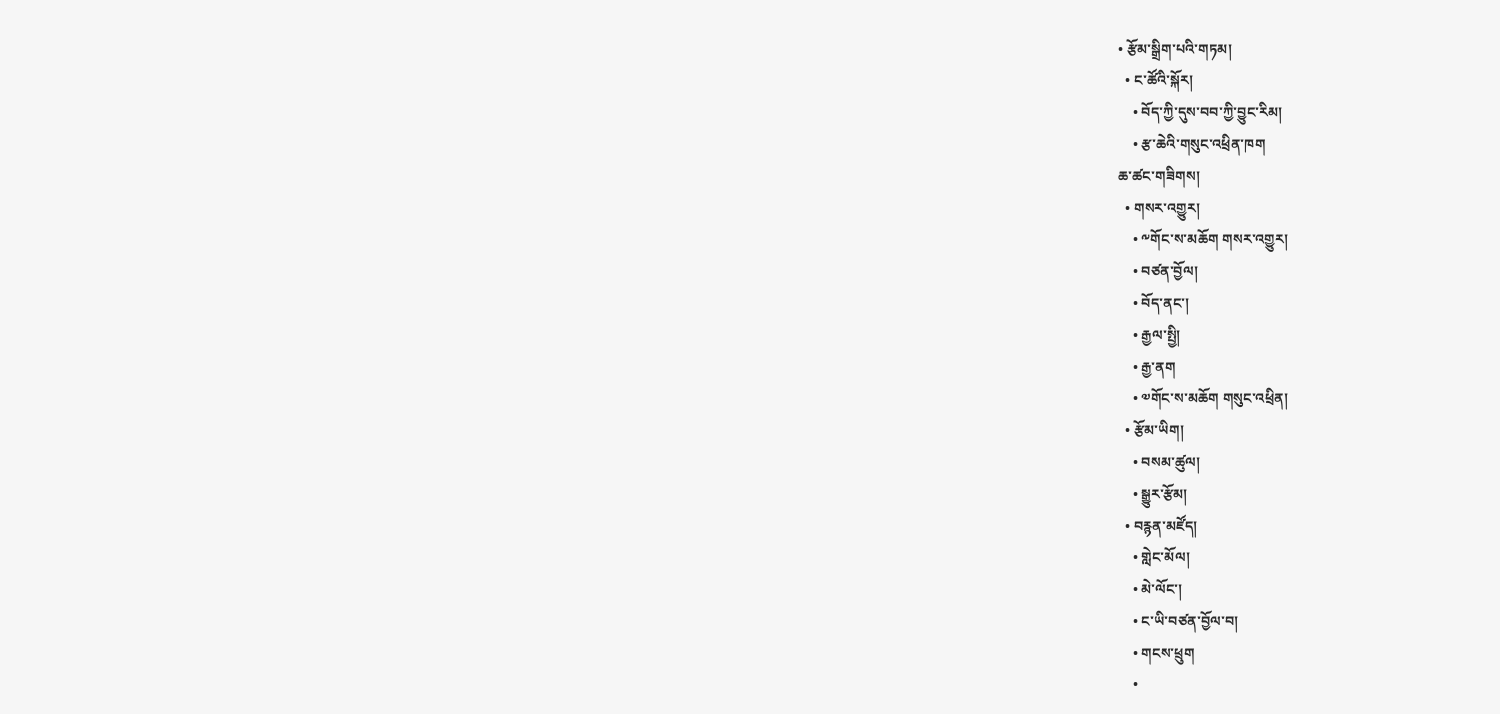• རྩོམ་སྒྲིག་པའི་གཏམ།
  • ང་ཚོའི་སྐོར།
    • བོད་ཀྱི་དུས་བབ་ཀྱི་བྱུང་རིམ།
    • རྩ་ཆེའི་གསུང་འཕྲིན་ཁག
ཆ་ཚང་གཟིགས།
  • གསར་འགྱུར།
    • ༸གོང་ས་མཆོག གསར་འགྱུར།
    • བཙན་བྱོལ།
    • བོད་ནང་།
    • རྒྱལ་སྤྱི།
    • རྒྱ་ནག
    • ༧གོང་ས་མཆོག གསུང་འཕྲིན།
  • རྩོམ་ཡིག།
    • བསམ་ཚུལ།
    • སྒྱུར་རྩོམ།
  • བརྙན་མཛོད།
    • གླེང་མོལ།
    • མེ་ལོང་།
    • ང་ཡི་བཙན་བྱོལ་བ།
    • གངས་ཕྲུག
    •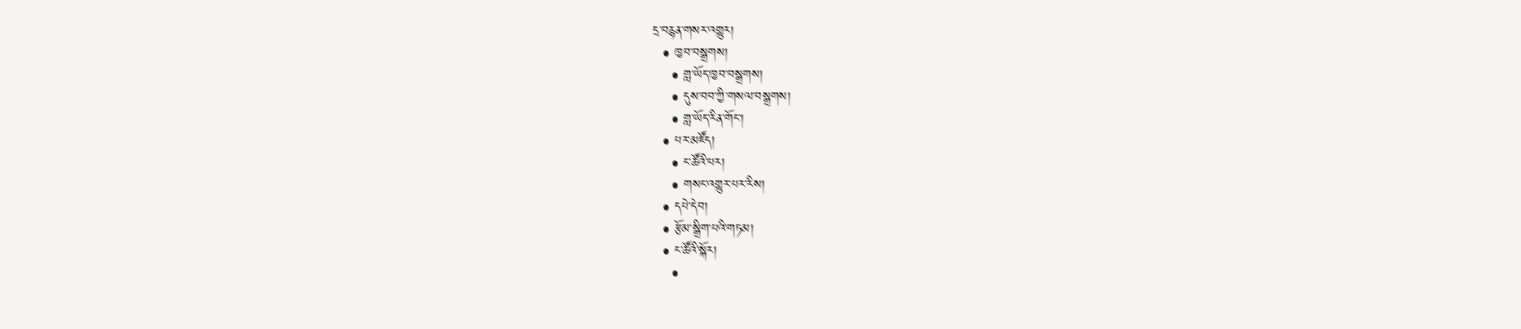དྲ་བརྙན་གསར་འགྱུར།
  • ཁྱབ་བསྒྲགས།
    • གླ་ཡོད་ཁྱབ་བསྒྲགས།
    • དུས་བབ་ཀྱི་གསལ་བསྒྲགས།
    • གླ་ཡོད་རིན་གོང་།
  • པར་མཛོད།
    • ང་ཚོའི་པར།
    • གསང་འགྱུར་པར་རིས།
  • དཔེ་དེབ།
  • རྩོམ་སྒྲིག་པའི་གཏམ།
  • ང་ཚོའི་སྐོར།
    •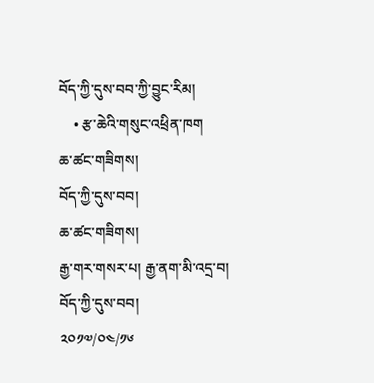བོད་ཀྱི་དུས་བབ་ཀྱི་བྱུང་རིམ།
    • རྩ་ཆེའི་གསུང་འཕྲིན་ཁག
ཆ་ཚང་གཟིགས།
བོད་ཀྱི་དུས་བབ།
ཆ་ཚང་གཟིགས།
རྒྱ་གར་གསར་པ། རྒྱ་ནག་མི་འདྲ་བ།
བོད་ཀྱི་དུས་བབ།
༢༠༡༧/༠༤/༡༦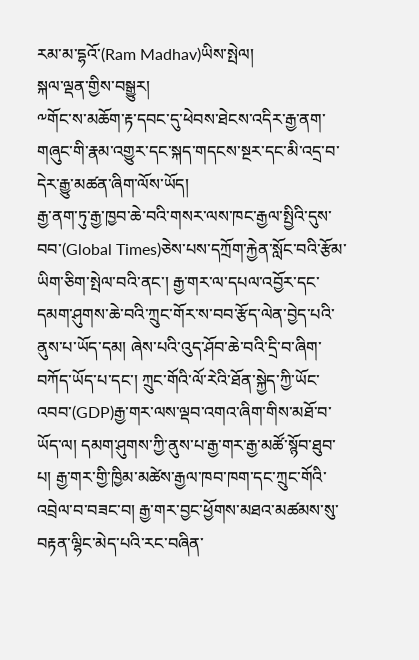རམ་མ་དྷའོ་(Ram Madhav)ཡིས་སྤེལ།
སྐལ་ལྡན་གྱིས་བསྒྱུར།
༸གོང་ས་མཆོག་རྟ་དབང་དུ་ཕེབས་ཐེངས་འདིར་རྒྱ་ནག་གཞུང་གི་རྣམ་འགྱུར་དང་སྐད་གདངས་སྔར་དང་མི་འདྲ་བ་དེར་རྒྱུ་མཚན་ཞིག་ལོས་ཡོད།
རྒྱ་ནག་ཏུ་རྒྱ་ཁྱབ་ཆེ་བའི་གསར་ལས་ཁང་རྒྱལ་སྤྱིའི་དུས་བབ་(Global Times)ཅེས་པས་དཀྲོག་རྐྱེན་སློང་བའི་རྩོམ་ཡིག་ཅིག་སྤེལ་བའི་ནང་། རྒྱ་གར་ལ་དཔལ་འབྱོར་དང་དམག་ཤུགས་ཆེ་བའི་ཀྲུང་གོར་ས་བབ་རྩོད་ལེན་བྱེད་པའི་ནུས་པ་ཡོད་དམ། ཞེས་པའི་འུད་ཤོབ་ཆེ་བའི་དྲི་བ་ཞིག་བཀོད་ཡོད་པ་དང་། ཀྲུང་གོའི་ལོ་རེའི་ཐོན་སྐྱེད་ཀྱི་ཡོང་འབབ་(GDP)རྒྱ་གར་ལས་ལྡབ་འགའ་ཞིག་གིས་མཐོ་བ་ཡོད་ལ། དམག་ཤུགས་ཀྱི་ནུས་པ་རྒྱ་གར་རྒྱ་མཚོ་སྙོབ་ཐུབ་པ། རྒྱ་གར་གྱི་ཁྱིམ་མཚེས་རྒྱལ་ཁབ་ཁག་དང་ཀྲུང་གོའི་འབྲེལ་བ་བཟང་བ། རྒྱ་གར་བྱང་ཕྱོགས་མཐའ་མཚམས་སུ་བརྟན་ལྷིང་མེད་པའི་རང་བཞིན་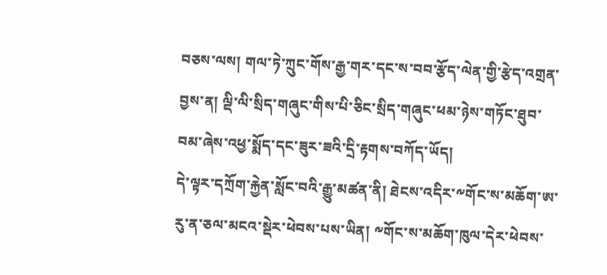བཅས་ལས། གལ་ཏེ་ཀྲུང་གོས་རྒྱ་གར་དང་ས་བབ་རྩོད་ལེན་གྱི་རྩེད་འགྲན་བྱས་ན། ལྡི་ལི་སྲིད་གཞུང་གིས་པི་ཅིང་སྲིད་གཞུང་ཕམ་ཉེས་གཏོང་ཐུབ་བམ་ཞེས་འཕྱ་སྨོད་དང་ཟུར་ཟའི་དྲི་རྟགས་བཀོད་ཡོད།
དེ་ལྟར་དཀྲོག་རྐྱེན་སློང་བའི་རྒྱུ་མཚན་ནི། ཐེངས་འདིར་༸གོང་ས་མཆོག་ཨ་རུ་ན་ཅལ་མངའ་སྡེར་ཕེབས་པས་ཡིན། ༸གོང་ས་མཆོག་ཁུལ་དེར་ཕེབས་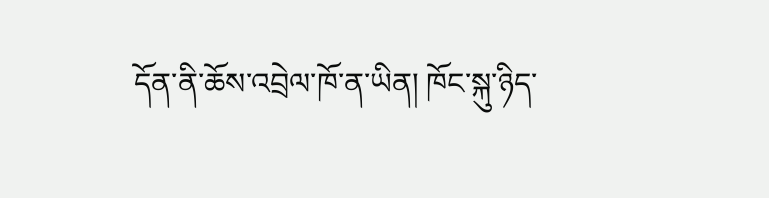དོན་ནི་ཆོས་འབྲེལ་ཁོ་ན་ཡིན། ཁོང་སྐུ་ཉིད་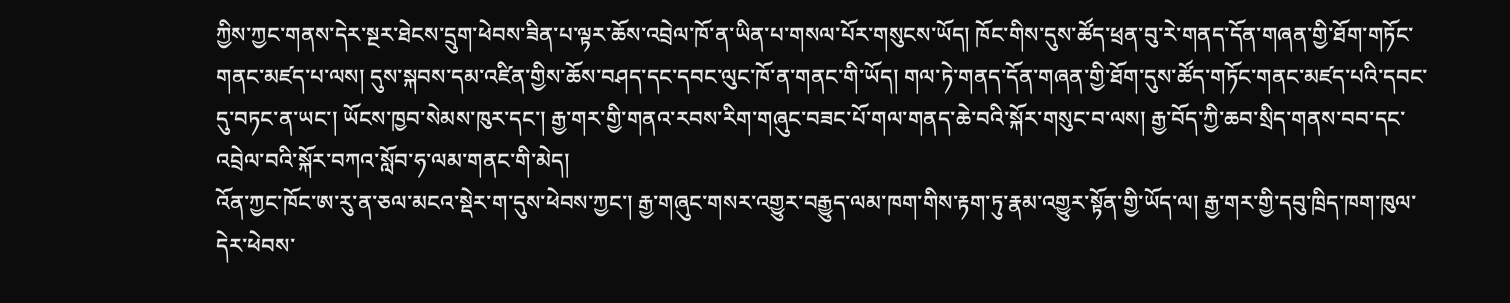ཀྱིས་ཀྱང་གནས་དེར་སྔར་ཐེངས་དྲུག་ཕེབས་ཟིན་པ་ལྟར་ཆོས་འབྲེལ་ཁོ་ན་ཡིན་པ་གསལ་པོར་གསུངས་ཡོད། ཁོང་གིས་དུས་ཚོད་ཕྲན་བུ་རེ་གནད་དོན་གཞན་གྱི་ཐོག་གཏོང་གནང་མཛད་པ་ལས། དུས་སྐབས་དམ་འཛིན་གྱིས་ཆོས་བཤད་དང་དབང་ལུང་ཁོ་ན་གནང་གི་ཡོད། གལ་ཏེ་གནད་དོན་གཞན་གྱི་ཐོག་དུས་ཚོད་གཏོང་གནང་མཛད་པའི་དབང་དུ་བཏང་ན་ཡང་། ཡོངས་ཁྱབ་སེམས་ཁུར་དང་། རྒྱ་གར་གྱི་གནའ་རབས་རིག་གཞུང་བཟང་པོ་གལ་གནད་ཆེ་བའི་སྐོར་གསུང་བ་ལས། རྒྱ་བོད་ཀྱི་ཆབ་སྲིད་གནས་བབ་དང་འབྲེལ་བའི་སྐོར་བཀའ་སློབ་ཧ་ལམ་གནང་གི་མེད།
འོན་ཀྱང་ཁོང་ཨ་རུ་ན་ཅལ་མངའ་སྡེར་ག་དུས་ཕེབས་ཀྱང་། རྒྱ་གཞུང་གསར་འགྱུར་བརྒྱུད་ལམ་ཁག་གིས་རྟག་ཏུ་རྣམ་འགྱུར་སྟོན་གྱི་ཡོད་ལ། རྒྱ་གར་གྱི་དབུ་ཁྲིད་ཁག་ཁུལ་དེར་ཕེབས་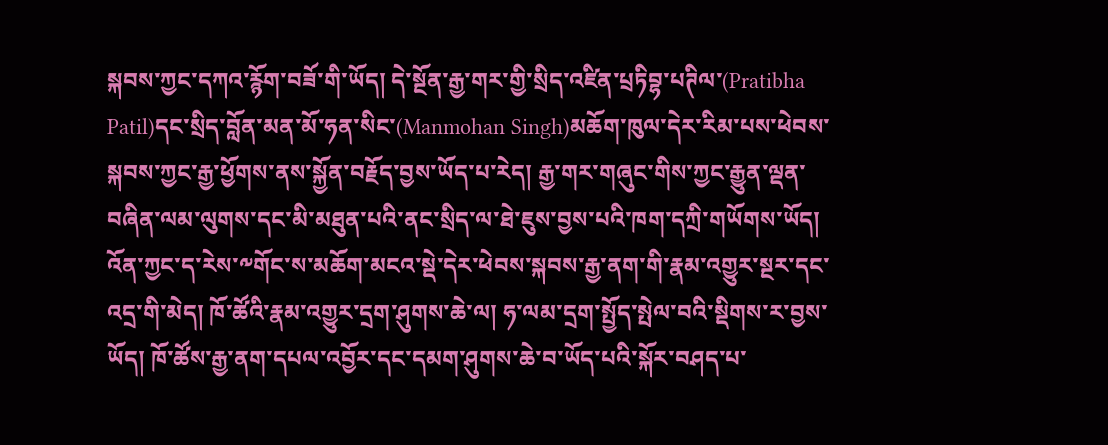སྐབས་ཀྱང་དཀའ་རྙོག་བཟོ་གི་ཡོད། དེ་སྔོན་རྒྱ་གར་གྱི་སྲིད་འཛིན་པྲཏིབྷ་པཊིལ་(Pratibha Patil)དང་སྲིད་བློན་མན་མོ་ཧན་སིང་(Manmohan Singh)མཆོག་ཁུལ་དེར་རིམ་པས་ཕེབས་སྐབས་ཀྱང་རྒྱ་ཕྱོགས་ནས་སྐྱོན་བརྗོད་བྱས་ཡོད་པ་རེད། རྒྱ་གར་གཞུང་གིས་ཀྱང་རྒྱུན་ལྡན་བཞིན་ལམ་ལུགས་དང་མི་མཐུན་པའི་ནང་སྲིད་ལ་ཐེ་ཇུས་བྱས་པའི་ཁག་དཀྲི་གཡོགས་ཡོད།
འོན་ཀྱང་ད་རེས་༸གོང་ས་མཆོག་མངའ་སྡེ་དེར་ཕེབས་སྐབས་རྒྱ་ནག་གི་རྣམ་འགྱུར་སྔར་དང་འདྲ་གི་མེད། ཁོ་ཚོའི་རྣམ་འགྱུར་དྲག་ཤུགས་ཆེ་ལ། ཧ་ལམ་དྲག་སྤྱོད་སྤེལ་བའི་སྡིགས་ར་བྱས་ཡོད། ཁོ་ཚོས་རྒྱ་ནག་དཔལ་འབྱོར་དང་དམག་ཤུགས་ཆེ་བ་ཡོད་པའི་སྐོར་བཤད་པ་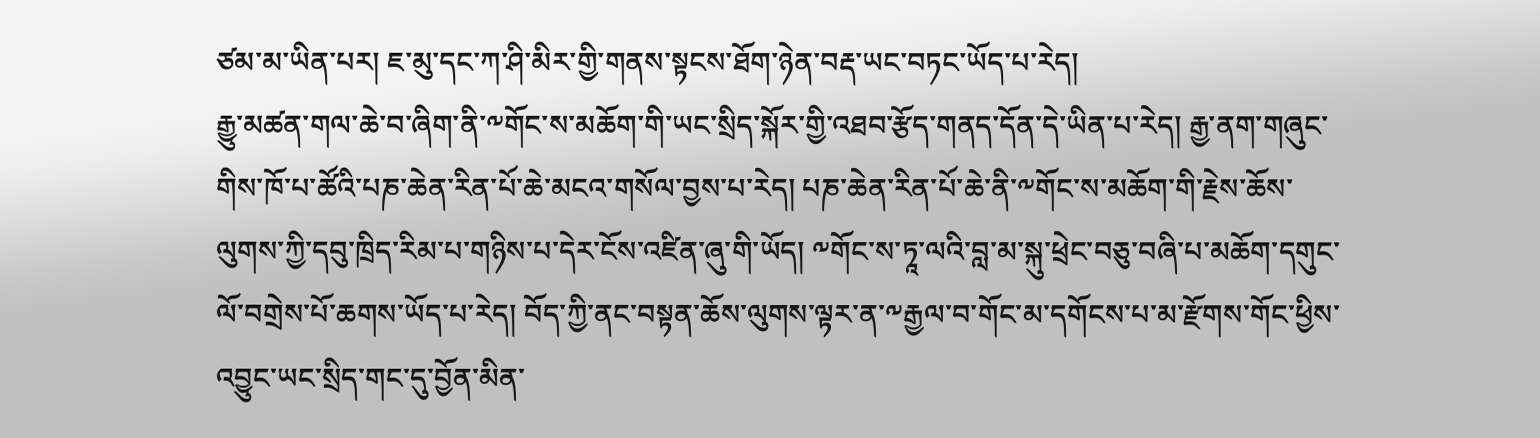ཙམ་མ་ཡིན་པར། ཇ་མུ་དང་ཀ་ཤི་མིར་གྱི་གནས་སྟངས་ཐོག་ཉེན་བརྡ་ཡང་བཏང་ཡོད་པ་རེད།
རྒྱུ་མཚན་གལ་ཆེ་བ་ཞིག་ནི་༸གོང་ས་མཆོག་གི་ཡང་སྲིད་སྐོར་གྱི་འཐབ་རྩོད་གནད་དོན་དེ་ཡིན་པ་རེད། རྒྱ་ནག་གཞུང་གིས་ཁོ་པ་ཚོའི་པཎ་ཆེན་རིན་པོ་ཆེ་མངའ་གསོལ་བྱས་པ་རེད། པཎ་ཆེན་རིན་པོ་ཆེ་ནི་༸གོང་ས་མཆོག་གི་རྗེས་ཆོས་ལུགས་ཀྱི་དབུ་ཁྲིད་རིམ་པ་གཉིས་པ་དེར་ངོས་འཛིན་ཞུ་གི་ཡོད། ༸གོང་ས་ཏཱ་ལའི་བླ་མ་སྐུ་ཕྲེང་བཅུ་བཞི་པ་མཆོག་དགུང་ལོ་བགྲེས་པོ་ཆགས་ཡོད་པ་རེད། བོད་ཀྱི་ནང་བསྟན་ཆོས་ལུགས་ལྟར་ན་༸རྒྱལ་བ་གོང་མ་དགོངས་པ་མ་རྫོགས་གོང་ཕྱིས་འབྱུང་ཡང་སྲིད་གང་དུ་བྱོན་མིན་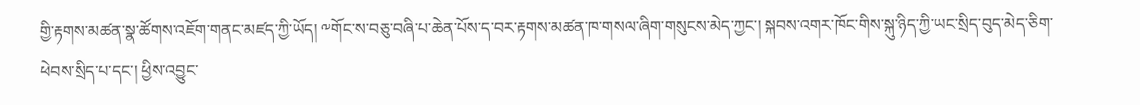གྱི་རྟགས་མཚན་སྣ་ཚོགས་འཇོག་གནང་མཛད་ཀྱི་ཡོད། ༸གོང་ས་བཅུ་བཞི་པ་ཆེན་པོས་ད་བར་རྟགས་མཚན་ཁ་གསལ་ཞིག་གསུངས་མེད་ཀྱང་། སྐབས་འགར་ཁོང་གིས་སྐུ་ཉིད་ཀྱི་ཡང་སྲིད་བུད་མེད་ཅིག་ཕེབས་སྲིད་པ་དང་། ཕྱིས་འབྱུང་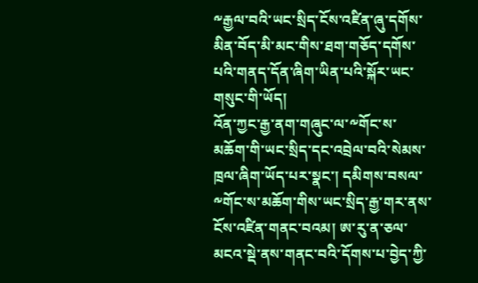༸རྒྱལ་བའི་ཡང་སྲིད་ངོས་འཛིན་ཞུ་དགོས་མིན་བོད་མི་མང་གིས་ཐག་གཅོད་དགོས་པའི་གནད་དོན་ཞིག་ཡིན་པའི་སྐོར་ཡང་གསུང་གི་ཡོད།
འོན་ཀྱང་རྒྱ་ནག་གཞུང་ལ་༸གོང་ས་མཆོག་གི་ཡང་སྲིད་དང་འབྲེལ་བའི་སེམས་ཁྲལ་ཞིག་ཡོད་པར་སྣང་། དམིགས་བསལ་༸གོང་ས་མཆོག་གིས་ཡང་སྲིད་རྒྱ་གར་ནས་ངོས་འཛིན་གནང་བའམ། ཨ་རུ་ན་ཅལ་མངའ་སྡེ་ནས་གནང་བའི་དོགས་པ་བྱེད་ཀྱི་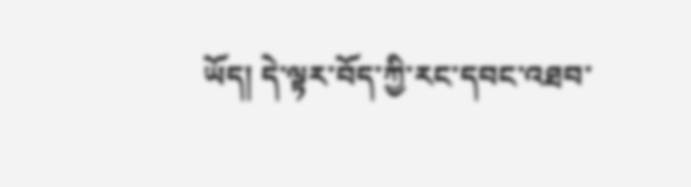ཡོད། དེ་ལྟར་བོད་ཀྱི་རང་དབང་འཐབ་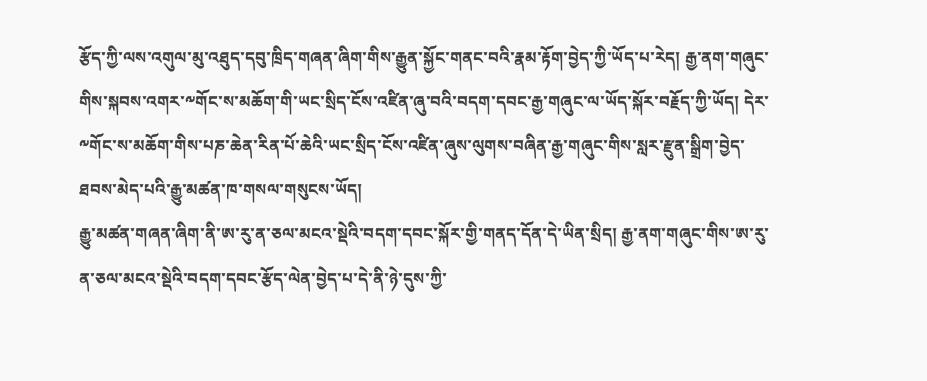རྩོད་ཀྱི་ལས་འགུལ་མུ་འཐུད་དབུ་ཁྲིད་གཞན་ཞིག་གིས་རྒྱུན་སྐྱོང་གནང་བའི་རྣམ་རྟོག་བྱེད་ཀྱི་ཡོད་པ་རེད། རྒྱ་ནག་གཞུང་གིས་སྐབས་འགར་༸གོང་ས་མཆོག་གི་ཡང་སྲིད་ངོས་འཛིན་ཞུ་བའི་བདག་དབང་རྒྱ་གཞུང་ལ་ཡོད་སྐོར་བརྗོད་ཀྱི་ཡོད། དེར་༸གོང་ས་མཆོག་གིས་པཎ་ཆེན་རིན་པོ་ཆེའི་ཡང་སྲིད་ངོས་འཛིན་ཞུས་ལུགས་བཞིན་རྒྱ་གཞུང་གིས་སླར་རྫུན་སྒྲིག་བྱེད་ཐབས་མེད་པའི་རྒྱུ་མཚན་ཁ་གསལ་གསུངས་ཡོད།
རྒྱུ་མཚན་གཞན་ཞིག་ནི་ཨ་རུ་ན་ཅལ་མངའ་སྡེའི་བདག་དབང་སྐོར་གྱི་གནད་དོན་དེ་ཡིན་སྲིད། རྒྱ་ནག་གཞུང་གིས་ཨ་རུ་ན་ཅལ་མངའ་སྡེའི་བདག་དབང་རྩོད་ལེན་བྱེད་པ་དེ་ནི་ཉེ་དུས་ཀྱི་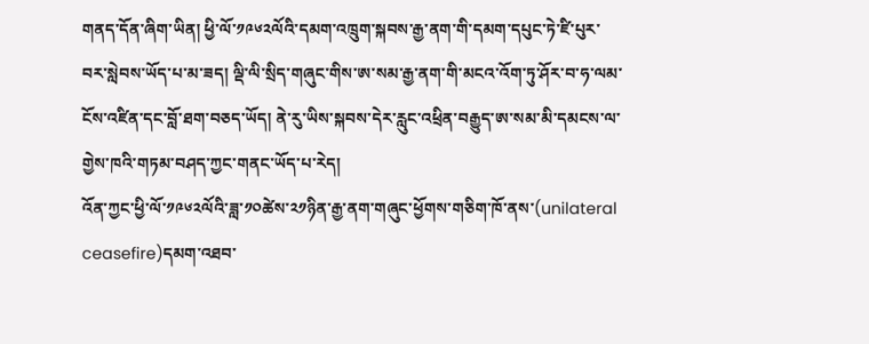གནད་དོན་ཞིག་ཡིན། ཕྱི་ལོ་༡༩༦༢ལོའི་དམག་འཁྲུག་སྐབས་རྒྱ་ནག་གི་དམག་དཔུང་ཏེ་ཛི་པུར་བར་སླེབས་ཡོད་པ་མ་ཟད། ལྡི་ལི་སྲིད་གཞུང་གིས་ཨ་སམ་རྒྱ་ནག་གི་མངའ་འོག་ཏུ་ཤོར་བ་ཧ་ལམ་ངོས་འཛིན་དང་བློ་ཐག་བཅད་ཡོད། ནེ་རུ་ཡིས་སྐབས་དེར་རླུང་འཕྲིན་བརྒྱུད་ཨ་སམ་མི་དམངས་ལ་གྱེས་ཁའི་གཏམ་བཤད་ཀྱང་གནང་ཡོད་པ་རེད།
འོན་ཀྱང་ཕྱི་ལོ་༡༩༦༢ལོའི་ཟླ་༡༠ཚེས་༢༡ཉིན་རྒྱ་ནག་གཞུང་ཕྱོགས་གཅིག་ཁོ་ནས་(unilateral ceasefire)དམག་འཐབ་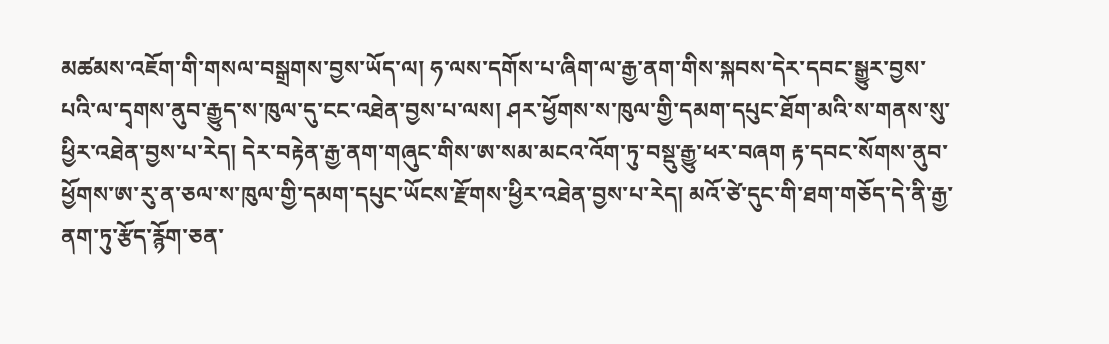མཚམས་འཇོག་གི་གསལ་བསྒྲགས་བྱས་ཡོད་ལ། ཧ་ལས་དགོས་པ་ཞིག་ལ་རྒྱ་ནག་གིས་སྐབས་དེར་དབང་སྒྱུར་བྱས་པའི་ལ་དྭགས་ནུབ་རྒྱུད་ས་ཁུལ་དུ་ངང་འཐེན་བྱས་པ་ལས། ཤར་ཕྱོགས་ས་ཁུལ་གྱི་དམག་དཔུང་ཐོག་མའི་ས་གནས་སུ་ཕྱིར་འཐེན་བྱས་པ་རེད། དེར་བརྟེན་རྒྱ་ནག་གཞུང་གིས་ཨ་སམ་མངའ་འོག་ཏུ་བསྡུ་རྒྱུ་ཕར་བཞག རྟ་དབང་སོགས་ནུབ་ཕྱོགས་ཨ་རུ་ན་ཅལ་ས་ཁུལ་གྱི་དམག་དཔུང་ཡོངས་རྫོགས་ཕྱིར་འཐེན་བྱས་པ་རེད། མའོ་ཙེ་དུང་གི་ཐག་གཅོད་དེ་ནི་རྒྱ་ནག་ཏུ་རྩོད་རྙོག་ཅན་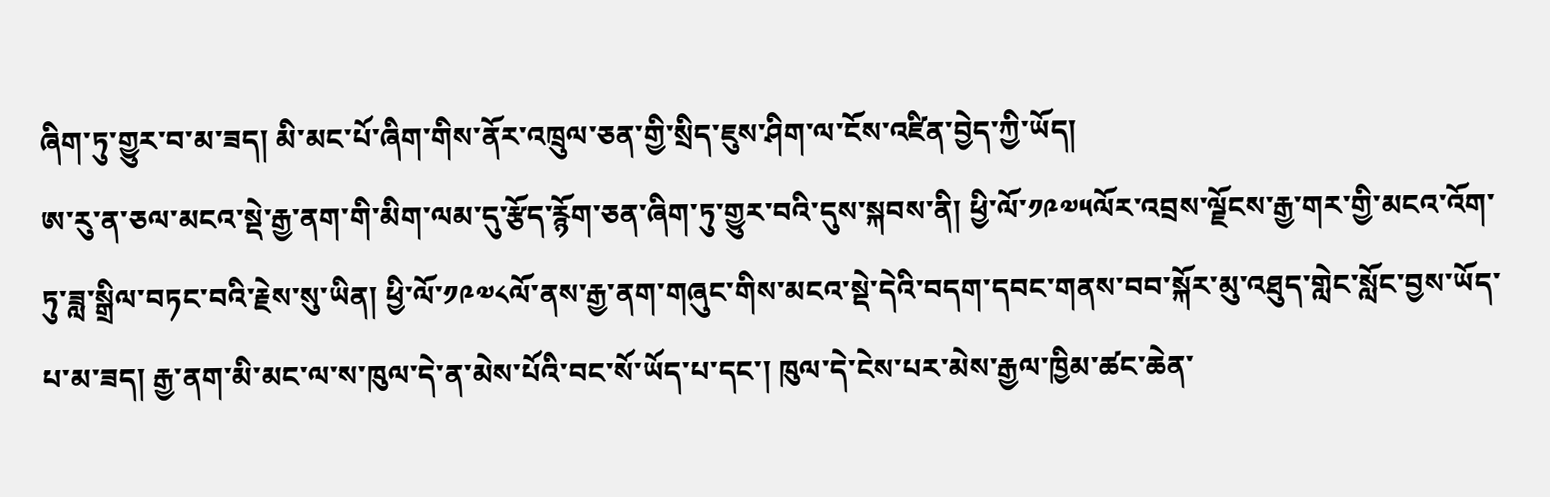ཞིག་ཏུ་གྱུར་བ་མ་ཟད། མི་མང་པོ་ཞིག་གིས་ནོར་འཁྲུལ་ཅན་གྱི་སྲིད་ཇུས་ཤིག་ལ་ངོས་འཛིན་བྱེད་ཀྱི་ཡོད།
ཨ་རུ་ན་ཅལ་མངའ་སྡེ་རྒྱ་ནག་གི་མིག་ལམ་དུ་རྩོད་རྙོག་ཅན་ཞིག་ཏུ་གྱུར་བའི་དུས་སྐབས་ནི། ཕྱི་ལོ་༡༩༧༥ལོར་འབྲས་ལྗོངས་རྒྱ་གར་གྱི་མངའ་འོག་ཏུ་ཟླ་སྒྲིལ་བཏང་བའི་རྗེས་སུ་ཡིན། ཕྱི་ལོ་༡༩༧༨ལོ་ནས་རྒྱ་ནག་གཞུང་གིས་མངའ་སྡེ་དེའི་བདག་དབང་གནས་བབ་སྐོར་མུ་འཐུད་གླེང་སློང་བྱས་ཡོད་པ་མ་ཟད། རྒྱ་ནག་མི་མང་ལ་ས་ཁུལ་དེ་ན་མེས་པོའི་བང་སོ་ཡོད་པ་དང་། ཁུལ་དེ་ངེས་པར་མེས་རྒྱལ་ཁྱིམ་ཚང་ཆེན་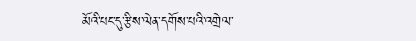མོའི་པང་དུ་རྩིས་ལེན་དགོས་པའི་འགྲེལ་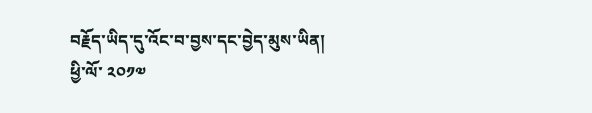བརྗོད་ཡིད་དུ་འོང་བ་བྱས་དང་བྱེད་མུས་ཡིན།
ཕྱི་ལོ་ ༢༠༡༧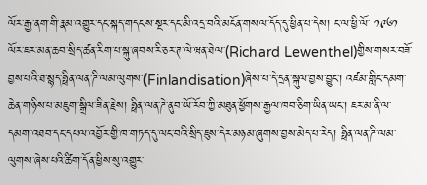ལོར་རྒྱ་ནག་གི་རྣམ་འགྱུར་དང་སྐད་གདངས་སྔར་དང་མི་འདྲ་བའི་མངོན་གསལ་དོད་དུ་ཕྱིན་པ་དེས། ང་ལ་ཕྱི་ལོ་ ༡༩༦༡ ལོར་ཇར་མན་ཆབ་སྲིད་ཚན་རིག་པ་སྐུ་ཞབས་རི་ཅར་ཊ་ལེ་ཝན་ཐེལ་(Richard Lewenthel)གྱིས་གསར་བཟོ་བྱས་པའི་ཐ་སྙད་ཧྥིན་ལན་ཌི་ལམ་ལུགས་(Finlandisation)ཞེས་པ་དེ་དྲན་སྐུལ་བྱས་བྱུང་། འཛམ་གླིང་དམག་ཆེན་གཉིས་པ་མཇུག་སྒྲིལ་ཟིན་རྗེས། ཧྥིན་ལན་ཌེ་ནུབ་ཡོ་རོབ་ཀྱི་མཐུན་ཕྱོགས་རྒྱལ་ཁབ་ཅིག་ཡིན་ཡང་། ཇར་མ་ནི་ལ་དམག་འཐབ་དང་དཔལ་འབྱོར་གྱི་ཁ་གཏད་དུ་ལང་བའི་སྲིད་ཇུས་དེར་མཉམ་ཞུགས་བྱས་མེད་པ་རེད། ཧྥིན་ལན་ཌི་ལམ་ལུགས་ཞེས་པའི་ཚིག་དོན་ཕྱིས་སུ་འགྱུར་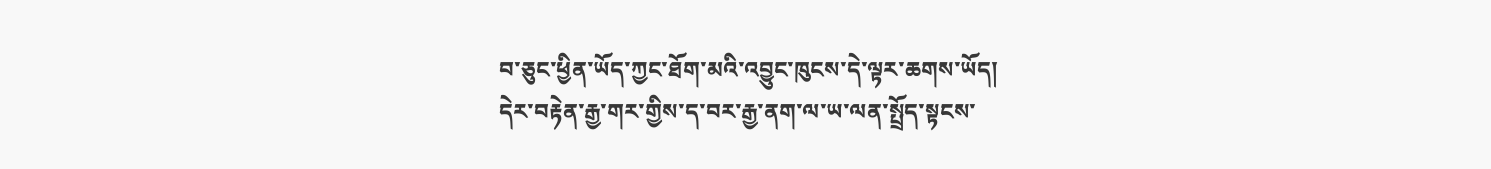བ་ཅུང་ཕྱིན་ཡོད་ཀྱང་ཐོག་མའི་འབྱུང་ཁུངས་དེ་ལྟར་ཆགས་ཡོད།
དེར་བརྟེན་རྒྱ་གར་གྱིས་ད་བར་རྒྱ་ནག་ལ་ཡ་ལན་སྤྲོད་སྟངས་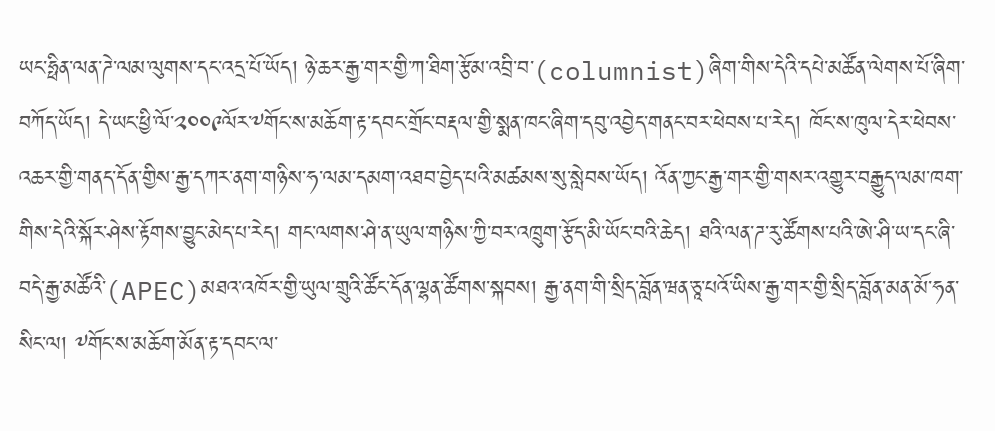ཡང་ཧྥིན་ལན་ཌེ་ལམ་ལུགས་དང་འདྲ་པོ་ཡོད། ཉེ་ཆར་རྒྱ་གར་གྱི་ཀ་ཐིག་རྩོམ་འབྲི་བ་(columnist)ཞིག་གིས་དེའི་དཔེ་མཚོན་ལེགས་པོ་ཞིག་བཀོད་ཡོད། དེ་ཡང་ཕྱི་ལོ་༢༠༠༩ལོར་༸གོང་ས་མཆོག་རྟ་དབང་གྲོང་བརྡལ་གྱི་སྨན་ཁང་ཞིག་དབུ་འབྱེད་གནང་བར་ཕེབས་པ་རེད། ཁོང་ས་ཁུལ་དེར་ཕེབས་འཆར་གྱི་གནད་དོན་གྱིས་རྒྱ་དཀར་ནག་གཉིས་ཧ་ལམ་དམག་འཐབ་བྱེད་པའི་མཚམས་སུ་སླེབས་ཡོད། འོན་ཀྱང་རྒྱ་གར་གྱི་གསར་འགྱུར་བརྒྱུད་ལམ་ཁག་གིས་དེའི་སྐོར་ཤེས་རྟོགས་བྱུང་མེད་པ་རེད། གང་ལགས་ཤེ་ན་ཡུལ་གཉིས་ཀྱི་བར་འཁྲུག་རྩོད་མི་ཡོང་བའི་ཆེད། ཐའི་ལན་ཌ་རུ་ཚོགས་པའི་ཨེ་ཤི་ཡ་དང་ཞི་བདེ་རྒྱ་མཚོའི་(APEC)མཐའ་འཁོར་གྱི་ཡུལ་གྲུའི་ཚོང་དོན་ལྷན་ཚོགས་སྐབས། རྒྱ་ནག་གི་སྲིད་བློན་ཝན་ཅཱ་པའོ་ཡིས་རྒྱ་གར་གྱི་སྲིད་བློན་མན་མོ་ཧན་སིང་ལ། ༸གོང་ས་མཆོག་མོན་རྟ་དབང་ལ་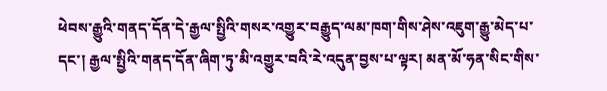ཕེབས་རྒྱུའི་གནད་དོན་དེ་རྒྱལ་སྤྱིའི་གསར་འགྱུར་བརྒྱུད་ལམ་ཁག་གིས་ཤེས་འཇུག་རྒྱུ་མེད་པ་དང་། རྒྱལ་སྤྱིའི་གནད་དོན་ཞིག་ཏུ་མི་འགྱུར་བའི་རེ་འདུན་བྱས་པ་ལྟར། མན་མོ་ཧན་སིང་གིས་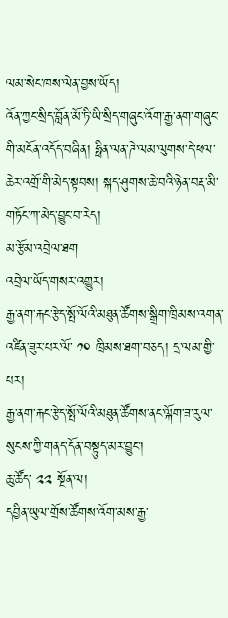ལམ་སེང་ཁས་ལེན་བྱས་ཡོད།
འོན་ཀྱང་སྲིད་བློན་མོ་ཏི་ཡི་སྲིད་གཞུང་འོག་རྒྱ་ནག་གཞུང་གི་མངོན་འདོད་བཞིན། ཧྥིན་ལན་ཌེ་ལམ་ལུགས་དེ་ཕལ་ཆེར་འགྲོ་གི་མེད་སྟབས། སྐད་ཤུགས་ཆེ་བའི་ཉེན་བརྡ་མི་གཏོང་ཀ་མེད་བྱུང་བ་རེད།
མ་རྩོམ་འབྲེལ་ཐག
འབྲེལ་ཡོད་གསར་འགྱུར།
རྒྱ་ནག་རྐང་རྩེད་སྤོ་ལོའི་མཐུན་ཚོགས་སྒྲིག་ཁྲིམས་འགན་འཛིན་ཟུར་པར་ལོ་ ༡༠ ཁྲིམས་ཐག་བཅད། དྲ་ལམ་གྱི་པར།
རྒྱ་ནག་རྐང་རྩེད་སྤོ་ལོའི་མཐུན་ཚོགས་ནང་ལྐོག་ཟ་རུལ་སུངས་ཀྱི་གནད་དོན་བསྟུད་མར་བྱུང་།
ཆུ་ཚོད་ ༢༢ སྔོན་ལ།
དབྱིན་ཡུལ་གྲོས་ཚོགས་འོག་མས་རྒྱ་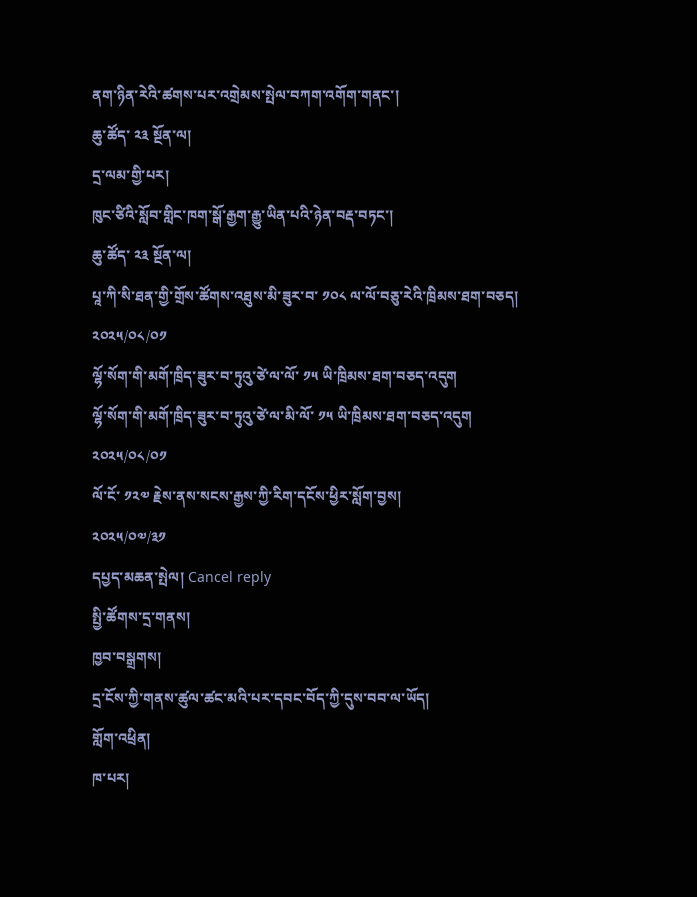ནག་ཉིན་རེའི་ཚགས་པར་འགྲེམས་སྤེལ་བཀག་འགོག་གནང་།
ཆུ་ཚོད་ ༢༣ སྔོན་ལ།
དྲ་ལམ་གྱི་པར།
ཁུང་ཙིའི་སློབ་གླིང་ཁག་སྒོ་རྒྱག་རྒྱུ་ཡིན་པའི་ཉེན་བརྡ་བཏང་།
ཆུ་ཚོད་ ༢༣ སྔོན་ལ།
པཱ་ཀི་སི་ཐན་གྱི་གྲོས་ཚོགས་འཐུས་མི་ཟུར་བ་ ༡༠༨ ལ་ལོ་བཅུ་རེའི་ཁྲིམས་ཐག་བཅད།
༢༠༢༥/༠༨/༠༡
ལྷོ་སོག་གི་མགོ་ཁྲིད་ཟུར་བ་ཏུའུ་ཙེ་ལ་ལོ་ ༡༥ ཡི་ཁྲིམས་ཐག་བཅད་འདུག
ལྷོ་སོག་གི་མགོ་ཁྲིད་ཟུར་བ་ཏུའུ་ཙེ་ལ་མི་ལོ་ ༡༥ ཡི་ཁྲིམས་ཐག་བཅད་འདུག
༢༠༢༥/༠༨/༠༡
ལོ་ངོ་ ༡༢༧ རྗེས་ནས་སངས་རྒྱས་ཀྱི་རིག་དངོས་ཕྱིར་སློག་བྱས།
༢༠༢༥/༠༧/༣༡
དཔྱད་མཆན་སྤེལ། Cancel reply
སྤྱི་ཚོགས་དྲ་གནས།
ཁྱབ་བསྒྲགས།
དྲ་ངོས་ཀྱི་གནས་ཚུལ་ཚང་མའི་པར་དབང་བོད་ཀྱི་དུས་བབ་ལ་ཡོད།
གློག་འཕྲིན།
ཁ་པར།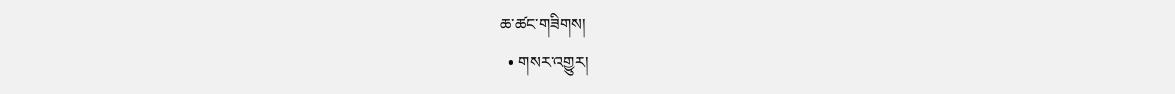ཆ་ཚང་གཟིགས།
  • གསར་འགྱུར།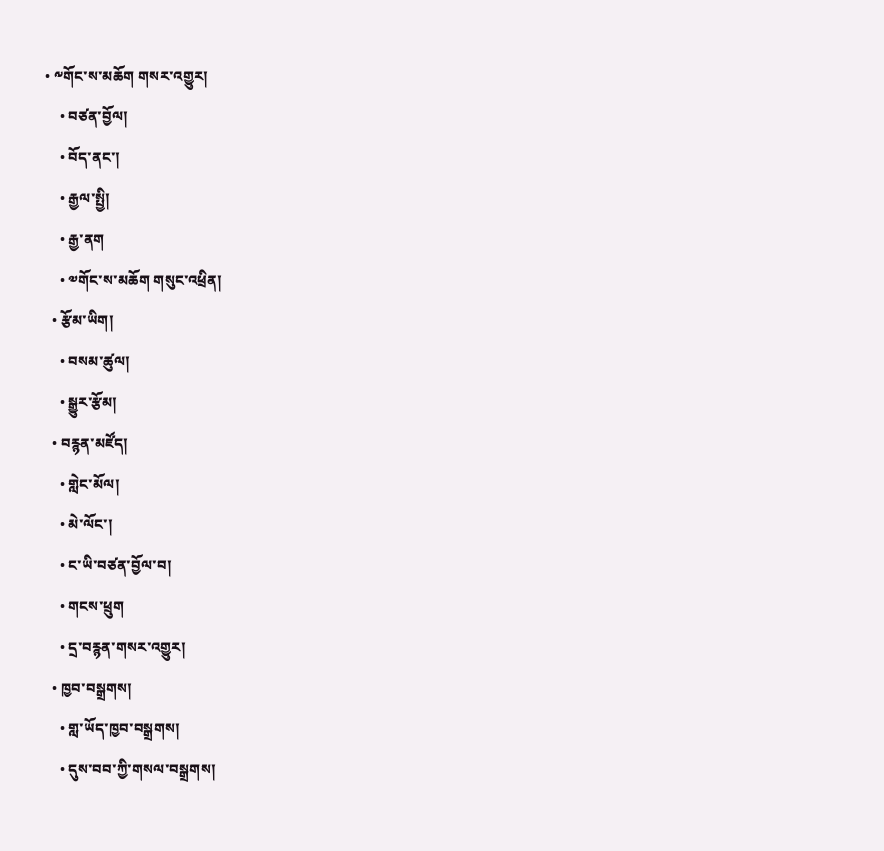• ༸གོང་ས་མཆོག གསར་འགྱུར།
    • བཙན་བྱོལ།
    • བོད་ནང་།
    • རྒྱལ་སྤྱི།
    • རྒྱ་ནག
    • ༧གོང་ས་མཆོག གསུང་འཕྲིན།
  • རྩོམ་ཡིག།
    • བསམ་ཚུལ།
    • སྒྱུར་རྩོམ།
  • བརྙན་མཛོད།
    • གླེང་མོལ།
    • མེ་ལོང་།
    • ང་ཡི་བཙན་བྱོལ་བ།
    • གངས་ཕྲུག
    • དྲ་བརྙན་གསར་འགྱུར།
  • ཁྱབ་བསྒྲགས།
    • གླ་ཡོད་ཁྱབ་བསྒྲགས།
    • དུས་བབ་ཀྱི་གསལ་བསྒྲགས།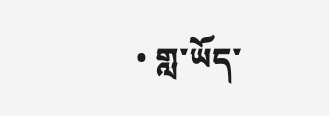• གླ་ཡོད་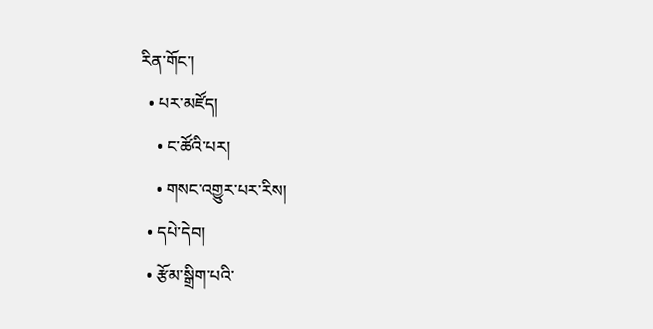རིན་གོང་།
  • པར་མཛོད།
    • ང་ཚོའི་པར།
    • གསང་འགྱུར་པར་རིས།
  • དཔེ་དེབ།
  • རྩོམ་སྒྲིག་པའི་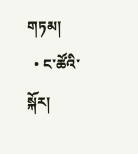གཏམ།
  • ང་ཚོའི་སྐོར།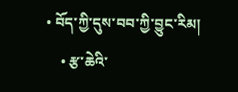• བོད་ཀྱི་དུས་བབ་ཀྱི་བྱུང་རིམ།
    • རྩ་ཆེའི་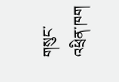གསུང་འཕྲིན་ཁག